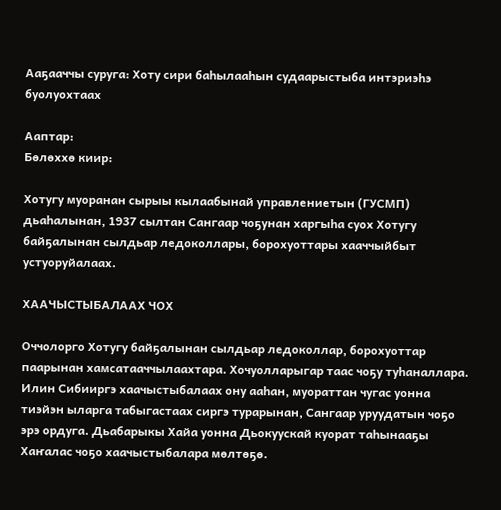Ааҕааччы суруга: Хоту сири баһылааһын судаарыстыба интэриэһэ буолуохтаах

Ааптар:
Бөлөххө киир:

Хотугу муоранан сырыы кылаабынай управлениетын (ГУСМП) дьаһалынан, 1937 сылтан Сангаар чоҕунан харгыһа суох Хотугу байҕалынан сылдьар ледоколлары, борохуоттары хааччыйбыт устуоруйалаах.

ХААЧЫСТЫБАЛААХ ЧОХ

Оччолорго Хотугу байҕалынан сылдьар ледоколлар, борохуоттар паарынан хамсатааччылаахтара. Хочуолларыгар таас чоҕу туһаналлара. Илин Сибииргэ хаачыстыбалаах ону ааһан, муораттан чугас уонна тиэйэн ыларга табыгастаах сиргэ турарынан, Сангаар уруудатын чоҕо эрэ ордуга. Дьабарыкы Хайа уонна Дьокуускай куорат таһынааҕы Хаҥалас чоҕо хаачыстыбалара мөлтөҕө.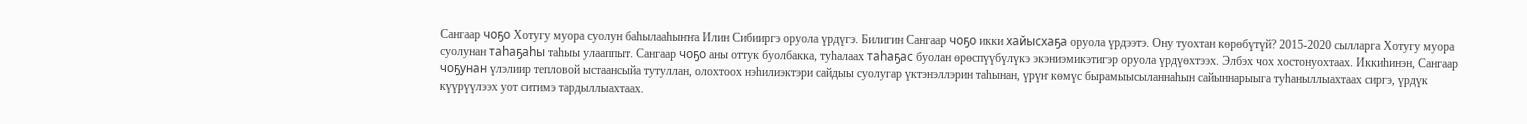Сангаар чоҕо Хотугу муора суолун баһылааһыҥҥа Илин Сибииргэ оруола үрдүгэ. Билигин Сангаар чоҕо икки хайысхаҕа оруола үрдээтэ. Ону туохтан көрөбүтүй? 2015-2020 сылларга Хотугу муора суолунан таһаҕаһы таһыы улааппыт. Сангаар чоҕо аны оттук буолбакка, туһалаах таһаҕас буолан өрөспүүбүлүкэ экэниэмикэтигэр оруола үрдүөхтээх. Элбэх чох хостонуохтаах. Иккиһинэн, Сангаар чоҕунан үлэлиир тепловой ыстаансыйа тутуллан, олохтоох нэһилиэктэри сайдыы суолугар үктэнэллэрин таһынан, үрүҥ көмүс бырамыысыланнаһын сайыннарыыга туһаныллыахтаах сиргэ, үрдүк күүрүүлээх уот ситимэ тардыллыахтаах.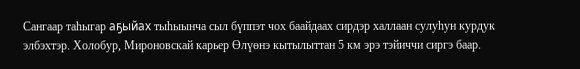Сангаар таһыгар аҕыйах тыһыынча сыл бүппэт чох баайдаах сирдэр халлаан сулуһун курдук элбэхтэр. Холобур, Мироновскай карьер Өлүөнэ кытылыттан 5 км эрэ тэйиччи сиргэ баар.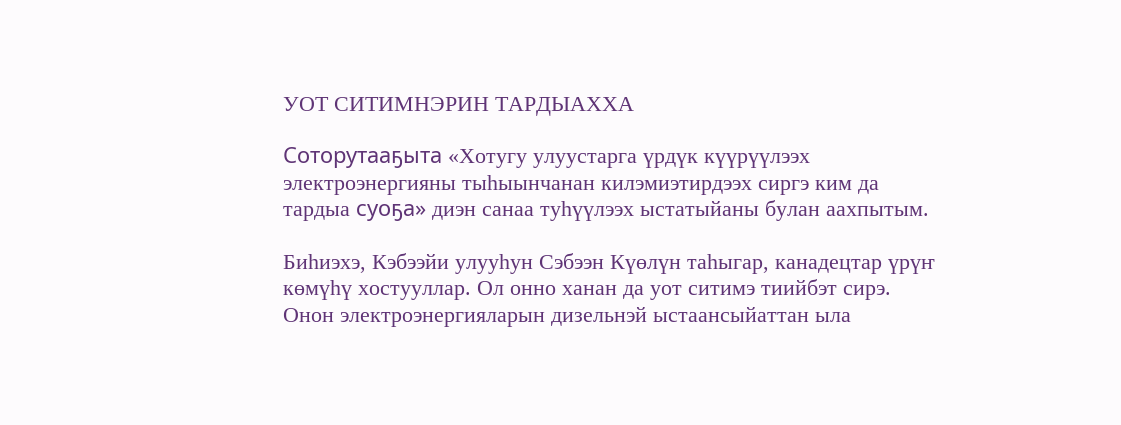УОТ СИТИМНЭРИН ТАРДЫАХХА

Соторутааҕыта «Хотугу улуустарга үрдүк күүрүүлээх электроэнергияны тыһыынчанан килэмиэтирдээх сиргэ ким да тардыа суоҕа» диэн санаа туһүүлээх ыстатыйаны булан аахпытым.

Биһиэхэ, Кэбээйи улууһун Сэбээн Күөлүн таһыгар, канадецтар үрүҥ көмүһү хостууллар. Ол онно ханан да уот ситимэ тиийбэт сирэ. Онон электроэнергияларын дизельнэй ыстаансыйаттан ыла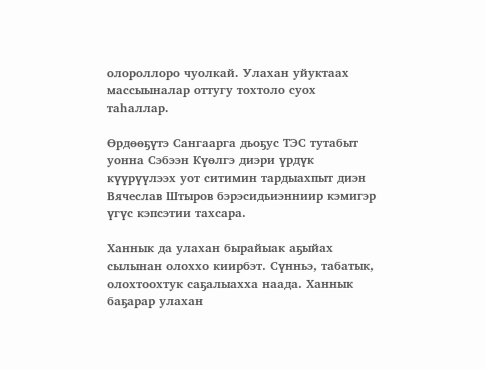олороллоро чуолкай. Улахан уйуктаах массыыналар оттугу тохтоло суох таһаллар.

Өрдөөҕүтэ Сангаарга дьоҕус ТЭС тутабыт уонна Сэбээн Күөлгэ диэри үрдүк күүрүүлээх уот ситимин тардыахпыт диэн Вячеслав Штыров бэрэсидьиэнниир кэмигэр үгүс кэпсэтии тахсара.

Ханнык да улахан бырайыак аҕыйах сылынан олоххо киирбэт. Сүнньэ, табатык, олохтоохтук саҕалыахха наада. Ханнык баҕарар улахан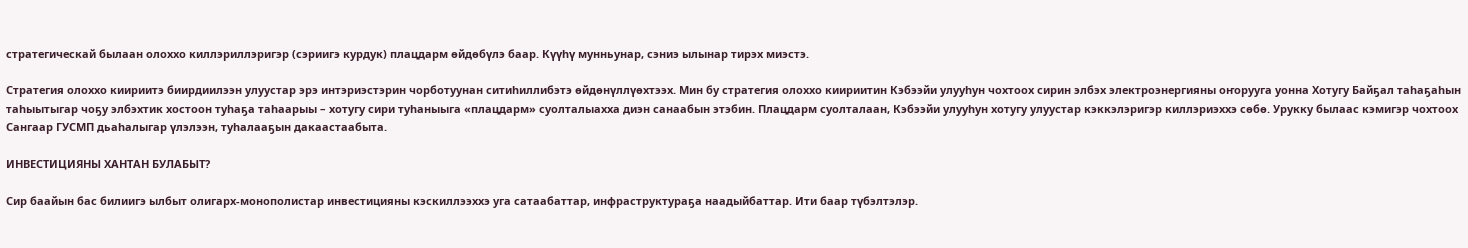стратегическай былаан олоххо киллэриллэригэр (сэриигэ курдук) плацдарм өйдөбүлэ баар. Күүһү мунньунар, сэниэ ылынар тирэх миэстэ.

Стратегия олоххо киириитэ биирдиилээн улуустар эрэ интэриэстэрин чорботуунан ситиһиллибэтэ өйдөнүллүөхтээх. Мин бу стратегия олоххо киириитин Кэбээйи улууһун чохтоох сирин элбэх электроэнергияны оҥорууга уонна Хотугу Байҕал таһаҕаһын таһыытыгар чоҕу элбэхтик хостоон туһаҕа таһаарыы – хотугу сири туһаныыга «плацдарм» суолталыахха диэн санаабын этэбин. Плацдарм суолталаан, Кэбээйи улууһун хотугу улуустар кэккэлэригэр киллэриэххэ сөбө. Урукку былаас кэмигэр чохтоох Сангаар ГУСМП дьаһалыгар үлэлээн, туһалааҕын дакаастаабыта.

ИНВЕСТИЦИЯНЫ ХАНТАН БУЛАБЫТ?

Сир баайын бас билиигэ ылбыт олигарх-монополистар инвестицияны кэскиллээххэ уга сатаабаттар, инфраструктураҕа наадыйбаттар. Ити баар түбэлтэлэр.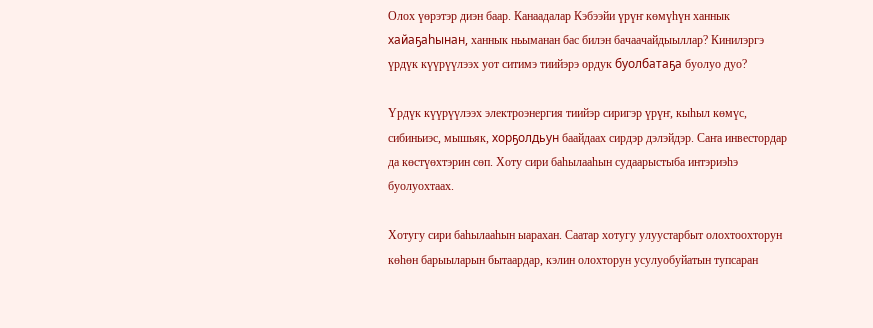Олох үөрэтэр диэн баар. Канаадалар Кэбээйи үрүҥ көмүһүн ханнык хайаҕаһынан, ханнык ньыманан бас билэн бачаачайдыыллар? Кинилэргэ үрдүк күүрүүлээх уот ситимэ тиийэрэ ордук буолбатаҕа буолуо дуо?

Үрдүк күүрүүлээх электроэнергия тиийэр сиригэр үрүҥ, кыһыл көмүс, сибиньиэс, мышьяк, хорҕолдьун баайдаах сирдэр дэлэйдэр. Саҥа инвестордар да көстүөхтэрин сөп. Хоту сири баһылааһын судаарыстыба интэриэһэ буолуохтаах.

Хотугу сири баһылааһын ыарахан. Саатар хотугу улуустарбыт олохтоохторун көһөн барыыларын бытаардар, кэлин олохторун усулуобуйатын тупсаран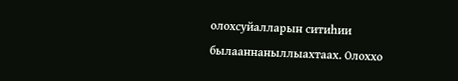олохсуйалларын ситиһии былааннаныллыахтаах. Олоххо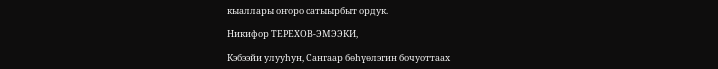кыаллары оҥоро сатыырбыт ордук.

Никифор ТЕРЕХОВ-ЭМЭЭКИ,

Кэбээйи улууһун, Сангаар бөһүөлэгин бочуоттаах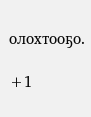олохтооҕо.

+1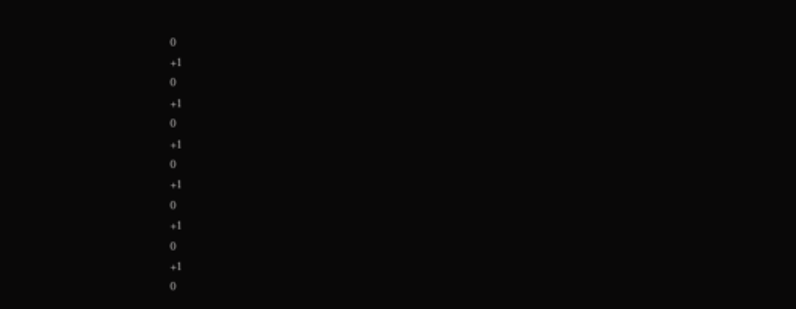0
+1
0
+1
0
+1
0
+1
0
+1
0
+1
0